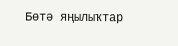Бөтә яңылыҡтар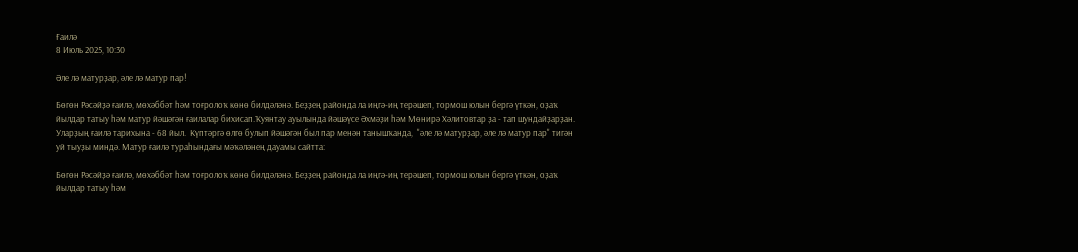Ғаилә
8 Июль 2025, 10:30

Әле лә матурҙар, әле лә матур пар!

Бөгөн Рәсәйҙә ғаилә, мөхәббәт һәм тоғролоҡ көнө билдәләнә. Беҙҙең районда ла иңгә-иң терәшеп, тормош юлын бергә үткән, оҙаҡ йылдар татыу һәм матур йәшәгән ғаилалар бихисап.Ҡуянтау ауылында йәшәүсе Әхмәҙи һәм Мөнирә Хәлитовтар ҙа - тап шундайҙарҙан. Уларҙың ғаилә тарихына - 68 йыл.  Күптәргә өлгө булып йәшәгән был пар менән танышҡанда,  "әле лә матурҙар, әле лә матур пар" тигән уй тыуҙы миндә. Матур ғаилә тураһындағы мәҡәләнең дауамы сайтта:

Бөгөн Рәсәйҙә ғаилә, мөхәббәт һәм тоғролоҡ көнө билдәләнә. Беҙҙең районда ла иңгә-иң терәшеп, тормош юлын бергә үткән, оҙаҡ йылдар татыу һәм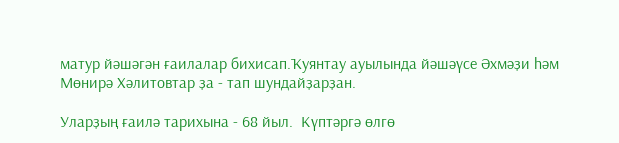матур йәшәгән ғаилалар бихисап.Ҡуянтау ауылында йәшәүсе Әхмәҙи һәм Мөнирә Хәлитовтар ҙа - тап шундайҙарҙан.

Уларҙың ғаилә тарихына - 68 йыл.  Күптәргә өлгө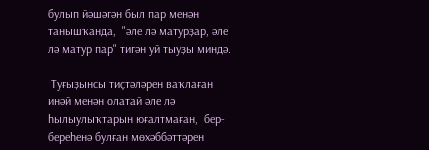булып йәшәгән был пар менән танышҡанда,  "әле лә матурҙар, әле лә матур пар" тигән уй тыуҙы миндә.

 Туғыҙынсы тиҫтәләрен ваҡлаған инәй менән олатай әле лә һылыулыҡтарын юғалтмаған,  бер-береһенә булған мөхәббәттәрен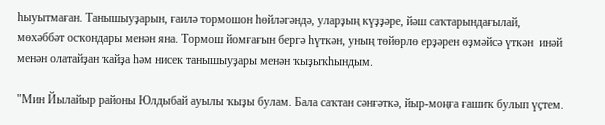һыуытмаған. Танышыуҙарын, ғаилә тормошон һөйләгәндә, уларҙың күҙҙәре, йәш саҡтарындағылай,  мөхәббәт осҡондары менән яна. Тормош йомғағын бергә һүткән, уның төйөрлө ерҙәрен өҙмәйсә үткән  инәй менән олатайҙан ҡайҙа һәм нисек танышыуҙары менән ҡыҙыҡһындым.

"Мин Йылайыр районы Юлдыбай ауылы ҡыҙы булам. Бала саҡтан сәнғәткә, йыр-моңға ғашиҡ булып үҫтем.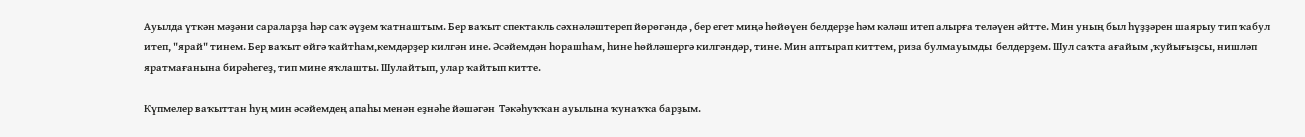Ауылда үткән мәҙәни сараларҙа һәр саҡ әүҙем ҡатнаштым. Бер ваҡыт спектакль сәхнәләштереп йөрөгәндә , бер егет миңә һөйөүен белдерҙе һәм кәләш итеп алырға теләүен әйтте. Мин уның был һүҙҙәрен шаярыу тип ҡабул итеп, "ярай" тинем. Бер ваҡыт өйгә ҡайтһам,кемдәрҙер килгән ине. Әсәйемдән һорашһам, һине һөйләшергә килгәндәр, тине. Мин аптырап киттем, риза булмауымды  белдерҙем. Шул саҡта ағайым ,ҡуйығыҙсы, нишләп яратмағанына бирәһегеҙ, тип мине яҡлашты. Шулайтып, улар ҡайтып китте.

Күпмелер ваҡыттан һуң мин әсәйемдең апаһы менән еҙнәһе йәшәгән  Тәкәһуҡҡан ауылына ҡунаҡҡа барҙым.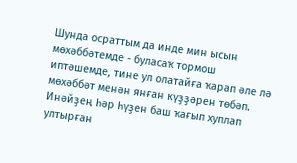Шунда осраттым да инде мин ысын мөхәббәтемде - буласаҡ тормош иптәшемде, тине ул олатайға ҡарап әле лә мөхәббәт менән янған күҙҙәрен төбәп. Инәйҙең һәр һүҙен баш ҡағып хуплап ултырған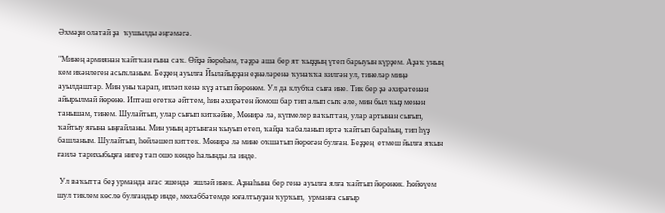Әхмәҙи олатай ҙа  ҡушылды әңгәмәгә.

"Минең армиянан ҡайтҡан ғына саҡ. Өйҙә йөрөһәм, тәҙрә аша бер ят ҡыҙҙың үтеп барыуын күрҙем. Аҙаҡ уның кем икәнлеген асыҡланым. Беҙҙең ауылға Йылайырҙан еҙнәләренә ҡунаҡҡа килгән ул, тинеләр миңә ауылдаштар. Мин уны ҡарап, ипләп кенә күҙ атып йөрөнөм. Ул да клубҡа сыға ине. Тик бер ҙә әхирәтенән айырылмай йөрөнө. Иптәш егеткә әйттем, һин әхирәтен йомош бар тип алып сыҡ әле, мин был ҡыҙ менән  танышам, тинем. Шулайтып, улар сығып киткәйне, Мөнирә лә, күпмелер ваҡыттан, улар артынан сығып, ҡайтыу яғына ыңғайланы. Мин уның артынган ҡыуып етеп, ҡайҙа ҡабаланып иртә ҡайтып бараһың, тип һүҙ башланым. Шулайтып, һөйләшеп киттек. Мөнирә лә мине оҡшатып йөрөгән булған. Беҙҙең  етмеш йылға яҡын ғаилә тарихыбыҙға нигеҙ тап ошо көндө һалынды ла инде.

 Ул ваҡытта беҙ урманда ағас эшендә  эшләй инек. Аҙнаһына бер генә ауылға ялға ҡайтып йөрөнөк. Һөйөүем шул тиклем көслө булғандыр инде, мөхәббәтемде юғалтыуҙан ҡурҡып,  урманға сығыр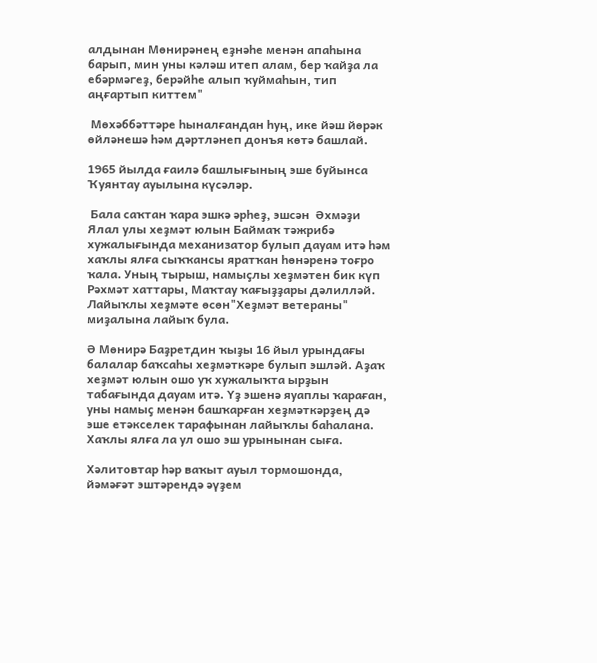алдынан Мөнирәнең еҙнәһе менән апаһына барып, мин уны кәләш итеп алам, бер ҡайҙа ла ебәрмәгеҙ, берәйһе алып ҡуймаһын, тип аңғартып киттем"

 Мөхәббәттәре һыналғандан һуң, ике йәш йөрәк өйләнешә һәм дәртләнеп донъя көтә башлай.

1965 йылда ғаилә башлығының эше буйынса Ҡуянтау ауылына күсәләр.

 Бала саҡтан ҡара эшкә әрһеҙ, эшсән  Әхмәҙи Ялал улы хеҙмәт юлын Баймаҡ тәжрибә хужалығында механизатор булып дауам итә һәм хаҡлы ялға сыҡҡансы яратҡан һөнәренә тоғро ҡала. Уның тырыш, намыҫлы хеҙмәтен бик күп Рәхмәт хаттары, Маҡтау ҡағыҙҙары дәлилләй. Лайыҡлы хеҙмәте өсөн"Хеҙмәт ветераны" миҙалына лайыҡ була.

Ә Мөнирә Баҙретдин ҡыҙы 16 йыл урындағы балалар баҡсаһы хеҙмәткәре булып эшләй. Аҙаҡ хеҙмәт юлын ошо уҡ хужалыҡта ырҙын табағында дауам итә. Үҙ эшенә яуаплы ҡараған, уны намыҫ менән башҡарған хеҙмәткәрҙең дә эше етәкселек тарафынан лайыҡлы баһалана. Хаҡлы ялға ла ул ошо эш урынынан сыға.

Хәлитовтар һәр ваҡыт ауыл тормошонда, йәмәғәт эштәрендә әүҙем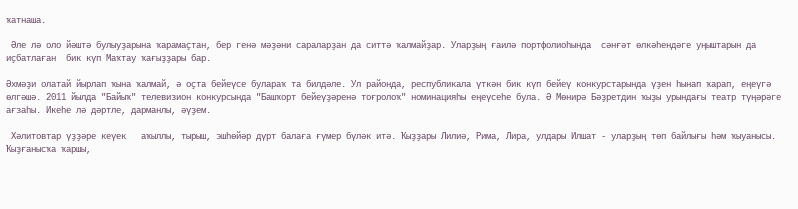ҡатнаша.

 Әле лә оло йәштә булыуҙарына ҡарамаҫтан, бер генә мәҙәни сараларҙан да ситтә ҡалмайҙар. Уларҙың ғаилә портфолиоһында  сәнғәт өлкәһендәге уңыштарын да  иҫбатлаған  бик күп Маҡтау ҡағыҙҙары бар.

Әхмәҙи олатай йырлап ҡына ҡалмай, ә оҫта бейеүсе булараҡ та билдәле. Ул районда, республикала үткән бик күп бейеү конкурстарында үҙен һынап ҡарап, еңеүгә өлгәшә. 2011 йылда "Байыҡ" телевизион конкурсында "Башҡорт бейеүҙәренә тоғролоҡ" номинацияһы еңеүсеһе була. Ә Мөнирә Бәҙретдин ҡыҙы урындағы театр түңәрәге ағзаһы. Икеһе лә дәртле, дарманлы, әүҙем.

 Хәлитовтар үҙҙәре кеүек   аҡыллы, тырыш, эшһөйәр дүрт балаға ғүмер бүләк итә. Ҡыҙҙары Лилиә, Рима, Лира, улдары Илшат - уларҙың төп байлығы һәм ҡыуанысы. Ҡыҙғанысҡа ҡаршы,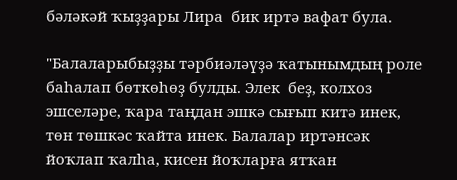бәләкәй ҡыҙҙары Лира  бик иртә вафат була.

"Балаларыбыҙҙы тәрбиәләүҙә ҡатынымдың роле баһалап бөткөһөҙ булды. Элек  беҙ, колхоз эшселәре, ҡара таңдан эшкә сығып китә инек, төн төшкәс ҡайта инек. Балалар иртәнсәк йоҡлап ҡалһа, кисен йоҡларға ятҡан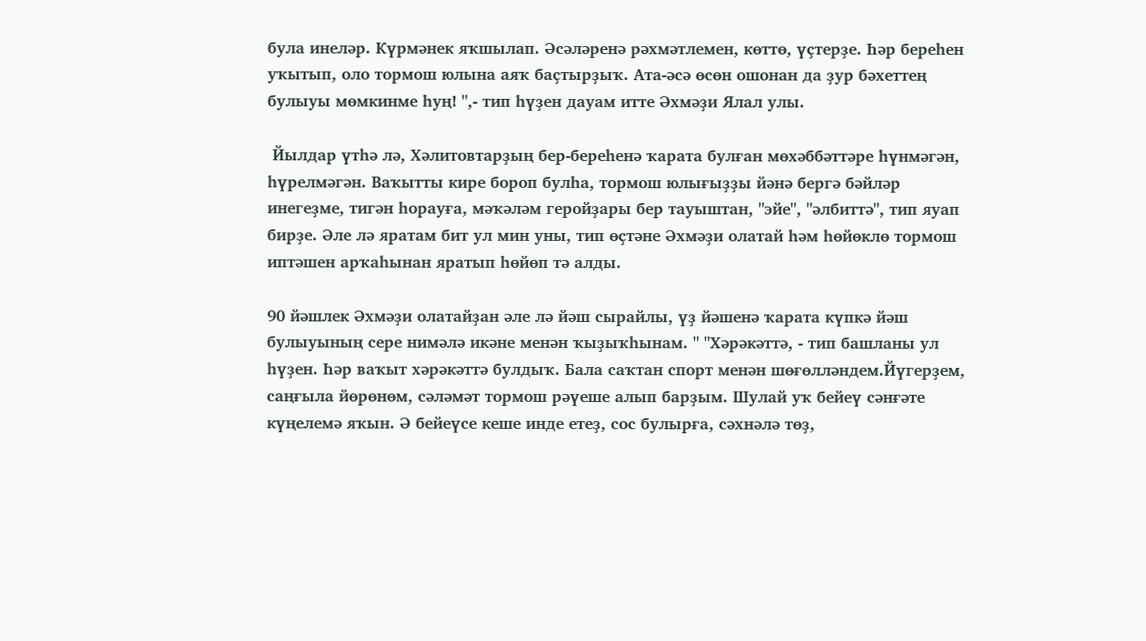була инеләр. Күрмәнек яҡшылап. Әсәләренә рәхмәтлемен, көттө, үҫтерҙе. Һәр береһен уҡытып, оло тормош юлына аяҡ баҫтырҙыҡ. Ата-әсә өсөн ошонан да ҙур бәхеттең  булыуы мөмкинме һуң! ",- тип һүҙен дауам итте Әхмәҙи Ялал улы.

 Йылдар үтһә лә, Хәлитовтарҙың бер-береһенә ҡарата булған мөхәббәттәре һүнмәгән, һүрелмәгән. Ваҡытты кире бороп булһа, тормош юлығыҙҙы йәнә бергә бәйләр инегеҙме, тигән һорауға, мәҡәләм геройҙары бер тауыштан, "эйе", "әлбиттә", тип яуап бирҙе. Әле лә яратам бит ул мин уны, тип өҫтәне Әхмәҙи олатай һәм һөйөклө тормош иптәшен арҡаһынан яратып һөйөп тә алды.

90 йәшлек Әхмәҙи олатайҙан әле лә йәш сырайлы, үҙ йәшенә ҡарата күпкә йәш булыуының сере нимәлә икәне менән ҡыҙыҡһынам. " "Хәрәкәттә, - тип башланы ул һүҙен. Һәр ваҡыт хәрәкәттә булдыҡ. Бала саҡтан спорт менән шөғөлләндем.Йүгерҙем, саңғыла йөрөнөм, сәләмәт тормош рәүеше алып барҙым. Шулай уҡ бейеү сәнғәте күңелемә яҡын. Ә бейеүсе кеше инде етеҙ, сос булырға, сәхнәлә төҙ,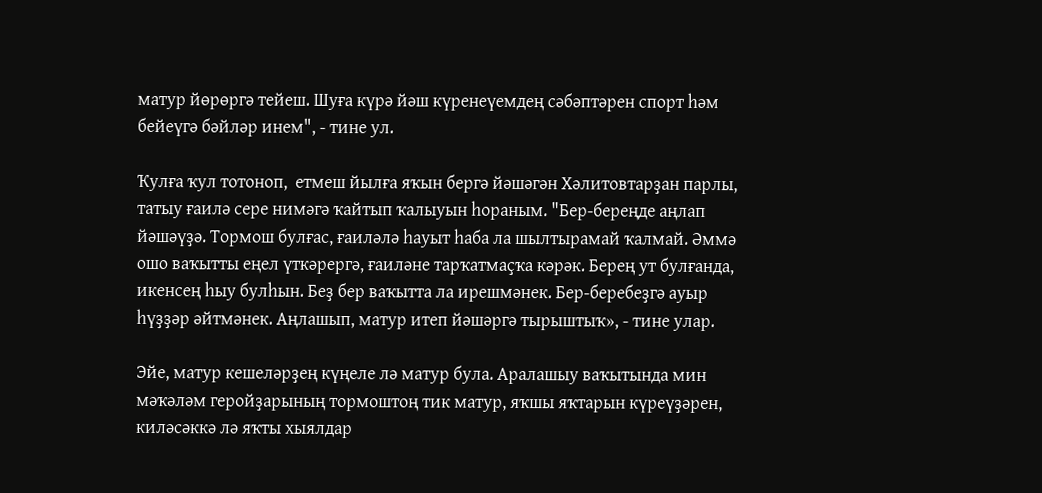матур йөрөргә тейеш. Шуға күрә йәш күренеүемдең сәбәптәрен спорт һәм бейеүгә бәйләр инем", - тине ул.

Ҡулға ҡул тотоноп,  етмеш йылға яҡын бергә йәшәгән Хәлитовтарҙан парлы, татыу ғаилә сере нимәгә ҡайтып ҡалыуын һораным. "Бер-береңде аңлап йәшәүҙә. Тормош булғас, ғаиләлә һауыт һаба ла шылтырамай ҡалмай. Әммә ошо ваҡытты еңел үткәрергә, ғаиләне тарҡатмаҫҡа кәрәк. Берең ут булғанда, икенсең һыу булһын. Беҙ бер ваҡытта ла ирешмәнек. Бер-беребеҙгә ауыр һүҙҙәр әйтмәнек. Аңлашып, матур итеп йәшәргә тырыштыҡ», - тине улар.

Эйе, матур кешеләрҙең күңеле лә матур була. Аралашыу ваҡытында мин мәҡәләм геройҙарының тормоштоң тик матур, яҡшы яҡтарын күреүҙәрен, киләсәккә лә яҡты хыялдар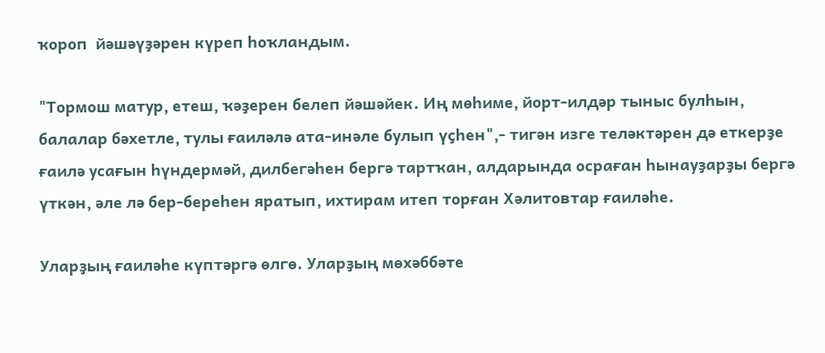ҡороп  йәшәүҙәрен күреп һоҡландым.

"Тормош матур, етеш, ҡәҙерен белеп йәшәйек. Иң мөһиме, йорт-илдәр тыныс булһын, балалар бәхетле, тулы ғаиләлә ата-инәле булып үҫһен",- тигән изге теләктәрен дә еткерҙе  ғаилә усағын һүндермәй, дилбегәһен бергә тартҡан, алдарында осраған һынауҙарҙы бергә үткән, әле лә бер-береһен яратып, ихтирам итеп торған Хәлитовтар ғаиләһе.

Уларҙың ғаиләһе күптәргә өлгө. Уларҙың мөхәббәте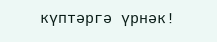күптәргә үрнәк!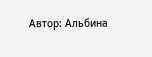Автор: Альбина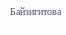Байзигитова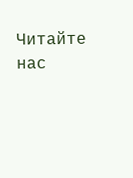Читайте нас